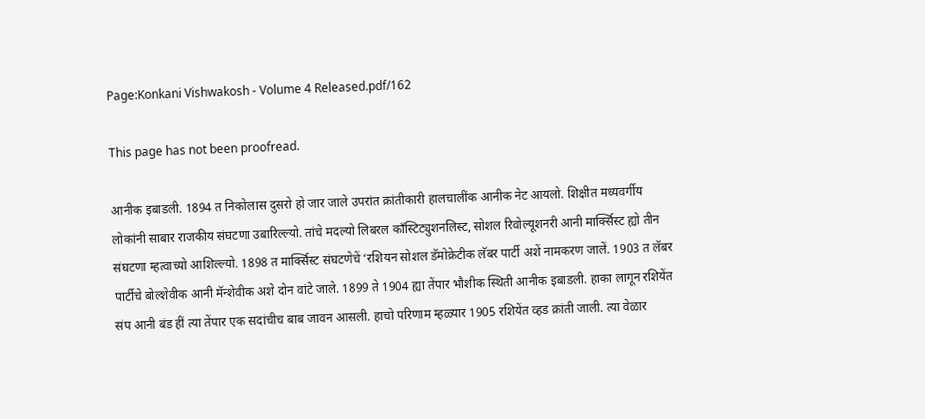Page:Konkani Vishwakosh - Volume 4 Released.pdf/162

This page has not been proofread.

आनीक इबाडली. 1894 त निकोलास दुसरो हो जार जाले उपरांत क्रांतीकारी हालचालींक आनीक नेट आयलो. शिक्षीत मध्यवर्गीय लोकांनी साबार राजकीय संघटणा उबारिल्ल्यो. तांचे मदल्यो लिबरल काँस्टिट्युशनलिस्ट, सोशल रिवोल्यूशनरी आनी मार्क्सिस्ट ह्यो तीन संघटणा म्हत्वाच्यो आशिल्ल्यो. 1898 त मार्क्सिस्ट संघटणेचें ‘रशियन सोशल डॅमोक्रेटीक लॅबर पार्टी अशें नामकरण जालें. 1903 त लॅबर पार्टीचे बोल्शेवीक आनी मॅन्शेवीक अशे दोन वांटे जाले. 1899 ते 1904 ह्या तेंपार भौशीक स्थिती आनीक इबाडली. हाका लागून रशियेंत संप आनी बंड हीं त्या तेंपार एक सदांचीच बाब जावन आसली. हाचो परिणाम म्हळ्यार 1905 रशियेंत व्हड क्रांती जाली. त्या वेळार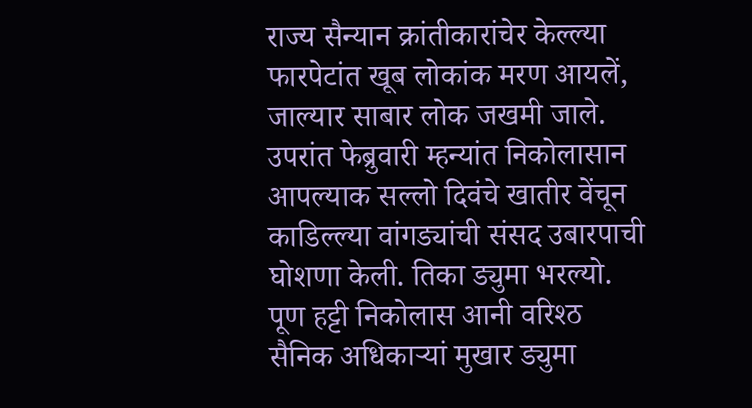राज्य सैन्यान क्रांतीकारांचेर केल्ल्या फारपेटांत खूब लोकांक मरण आयलें, जाल्यार साबार लोक जखमी जाले. उपरांत फेब्रुवारी म्हन्यांत निकोलासान आपल्याक सल्लो दिवंचे खातीर वेंचून काडिल्ल्या वांगड्यांची संसद उबारपाची घोशणा केली. तिका ड्युमा भरल्यो. पूण हट्टी निकोलास आनी वरिश्ठ सैनिक अधिकाऱ्यां मुखार ड्युमा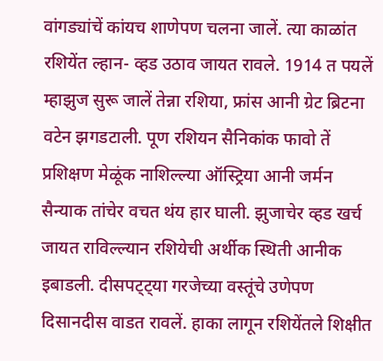वांगड्यांचें कांयच शाणेपण चलना जालें. त्या काळांत रशियेंत ल्हान- व्हड उठाव जायत रावले. 1914 त पयलें म्हाझुज सुरू जालें तेन्ना रशिया, फ्रांस आनी ग्रेट ब्रिटना वटेन झगडटाली. पूण रशियन सैनिकांक फावो तें प्रशिक्षण मेळूंक नाशिल्ल्या ऑस्ट्रिया आनी जर्मन सैन्याक तांचेर वचत थंय हार घाली. झुजाचेर व्हड खर्च जायत राविल्ल्यान रशियेची अर्थीक स्थिती आनीक इबाडली. दीसपट्ट्या गरजेच्या वस्तूंचे उणेपण दिसानदीस वाडत रावलें. हाका लागून रशियेंतले शिक्षीत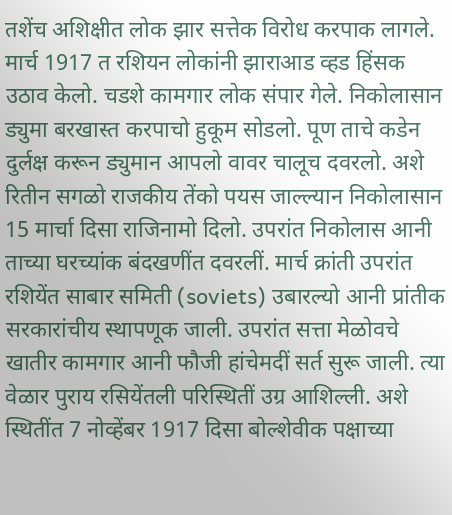तशेंच अशिक्षीत लोक झार सत्तेक विरोध करपाक लागले. मार्च 1917 त रशियन लोकांनी झाराआड व्हड हिंसक उठाव केलो. चडशे कामगार लोक संपार गेले. निकोलासान ड्युमा बरखास्त करपाचो हुकूम सोडलो. पूण ताचे कडेन दुर्लक्ष करून ड्युमान आपलो वावर चालूच दवरलो. अशे रितीन सगळो राजकीय तेंको पयस जाल्ल्यान निकोलासान 15 मार्चा दिसा राजिनामो दिलो. उपरांत निकोलास आनी ताच्या घरच्यांक बंदखणींत दवरलीं. मार्च क्रांती उपरांत रशियेंत साबार समिती (soviets) उबारल्यो आनी प्रांतीक सरकारांचीय स्थापणूक जाली. उपरांत सत्ता मेळोवचे खातीर कामगार आनी फौजी हांचेमदीं सर्त सुरू जाली. त्या वेळार पुराय रसियेंतली परिस्थितीं उग्र आशिल्ली. अशे स्थितींत 7 नोव्हेंबर 1917 दिसा बोल्शेवीक पक्षाच्या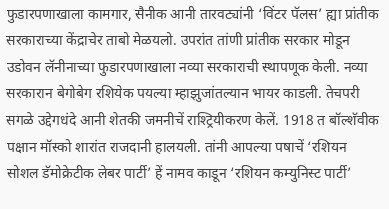फुडारपणाखाला कामगार, सैनीक आनी तारवट्यांनी ‘विंटर पॅलस’ ह्या प्रांतीक सरकाराच्या केंद्राचेर ताबो मेळयलो. उपरांत तांणी प्रांतीक सरकार मोडून उडोवन लॅनीनाच्या फुडारपणाखाला नव्या सरकाराची स्थापणूक केली. नव्या सरकारान बेगोबेग रशियेक पयल्या म्हाझुजांतल्यान भायर काडली. तेचपरी सगळे उद्देगधंदे आनी शेतकी जमनीचें राश्ट्रियीकरण केलें. 1918 त बॉल्शॅवीक पक्षान मॉस्को शारांत राजदानी हालयली. तांनी आपल्या पषाचें ‘रशियन सोशल डॅमोक्रेटीक लेबर पार्टी’ हें नामव काडून ‘रशियन कम्युनिस्ट पार्टी’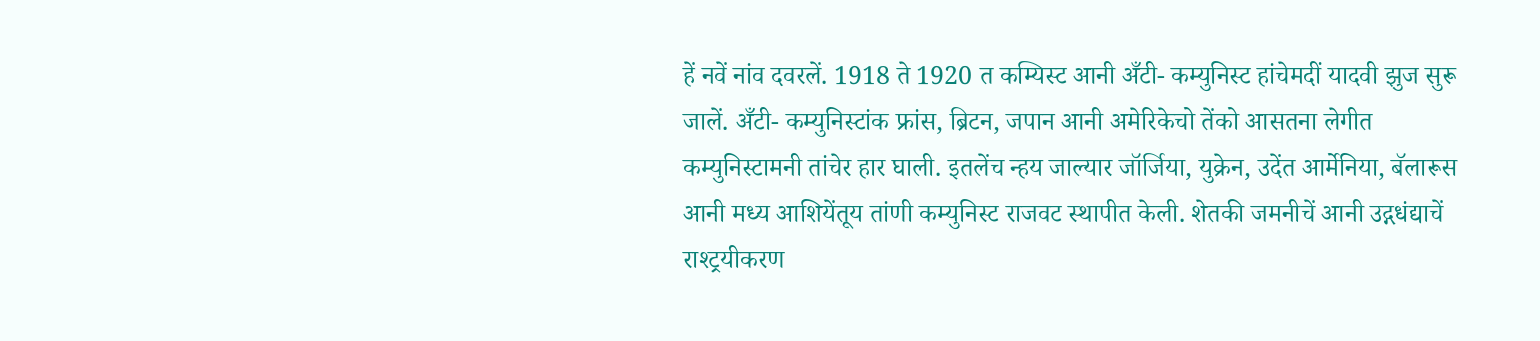हें नवें नांव दवरलें. 1918 ते 1920 त कम्यिस्ट आनी अँटी- कम्युनिस्ट हांचेमदीं यादवी झुज सुरू जालें. अँटी- कम्युनिस्टांक फ्रांस, ब्रिटन, जपान आनी अमेरिकेचो तेंको आसतना लेगीत कम्युनिस्टामनी तांचेर हार घाली. इतलेंच न्हय जाल्यार जॉर्जिया, युक्रेन, उदेंत आर्मेनिया, बॅलारूस आनी मध्य आशियेंतूय तांणी कम्युनिस्ट राजवट स्थापीत केली. शेतकी जमनीचें आनी उद्गधंद्याचें राश्ट्रयीकरण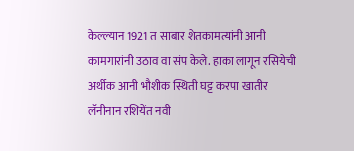केल्ल्यान 1921 त साबार शेतकामत्यांनी आनी कामगारांनी उठाव वा संप केले. हाका लागून रसियेची अर्थीक आनी भौशीक स्थिती घट्ट करपा खातीर लॅनीनान रशियेंत नवी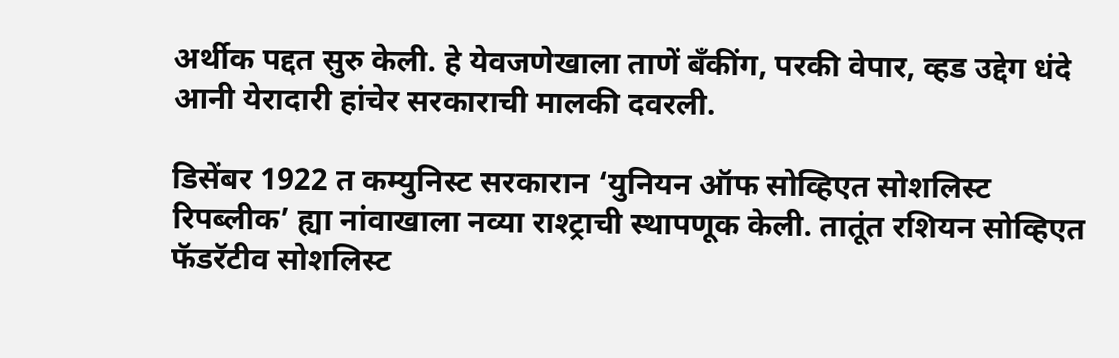अर्थीक पद्दत सुरु केली. हे येवजणेखाला ताणें बँकींग, परकी वेपार, व्हड उद्देग धंदे आनी येरादारी हांचेर सरकाराची मालकी दवरली.

डिसेंबर 1922 त कम्युनिस्ट सरकारान ‘युनियन ऑफ सोव्हिएत सोशलिस्ट रिपब्लीक’ ह्या नांवाखाला नव्या राश्ट्राची स्थापणूक केली. तातूंत रशियन सोव्हिएत फॅडरॅटीव सोशलिस्ट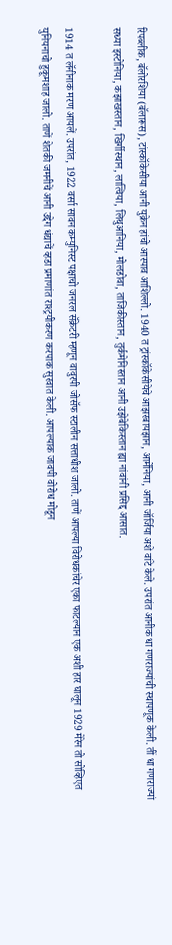रिपब्लीक, बॅलोरशिया (बॅलारूस), टांस्कॉकेसीया आनी युक्रेन हांचो आस्पाव आशिल्लो. 1940 त ट्रांस्कॉकेसीयेचे आझरबायझान, आर्मेनिया, आनी जॉर्जिया अशे वांटे केले. उपरांत आनीक धा गणराज्यांची स्थापणूक केली. तीं धा गणराज्यां सध्या इस्टोनिया, कझाखस्तान, खिर्गीस्थान, लात्विया, लिथुआनिया, मोलडोवा, ताजिकीस्तान, तुर्कमेनिस्तान आनी उझेबेकिस्तान ह्या नांवांनी प्रसिद्द आसात.

1914 त लॅनीनाक मरण आयलें. उपरांत, 1922 वर्सा सावन कम्युनिस्ट पक्षाचो जनरल सॅक्रेटरी म्हणून वावुरपी जोसॅफ स्टालीन सत्ताधीश जालो. ताणें आपल्या विरोधकांचेर एका फाटल्यान एक अशी हार घालून 1929 मेरेन तो सोव्हिएत युनियनाचो हुकूमशाह जालो. ताणें शेतकी जमनीचें आनी उद्देग धंद्याचें व्हडा प्रमाणांत राश्ट्रयीकरण करपाक सुरवात केली. आपल्याक जावपी वोरोध मोडून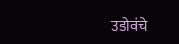उडोवंचे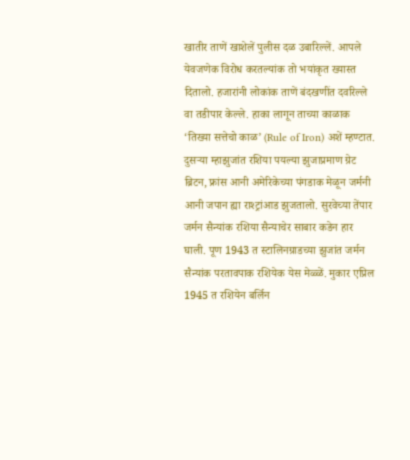खातीर ताणें खाशेलें पुलीस दळ उबारिल्लें. आपले येवजणेक विरोध करतल्यांक तो भयांकृत ख्यास्त दितालो. हजारांनी लोकांक ताणें बंदखणींत दवरिल्ले वा तडीपार केल्ले. हाका लागून ताच्या काळाक ‘तिख्या सत्तेचो काळ’ (Rule of Iron) अशें म्हण्टात. दुसऱ्या म्हाझुजांत रशिया पयल्या झुजाप्रमाण ग्रेट ब्रिटन, फ्रांस आनी अमेरिकेच्या पंगडाक मेळून जर्मनी आनी जपान ह्या राश्ट्रांआड झुजतालो. सुरवेच्या तेंपार जर्मन सैन्यांक रशिया सैन्याचेर साबार कडेन हार घाली. पूण 1943 त स्टालिनग्राडच्या झुजांत जर्मन सैन्यांक परतावपाक रशियेक येस मेळ्ळें. मुकार एप्रिल 1945 त रशियेन बर्लिन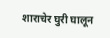शाराचेर घुरी घालून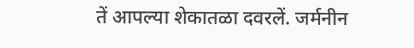तें आपल्या शेकातळा दवरलें. जर्मनीन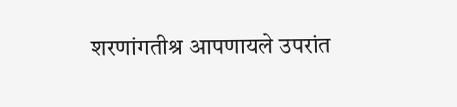शरणांगतीश्र आपणायले उपरांत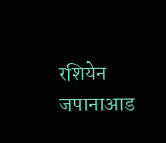रशियेन जपानाआड